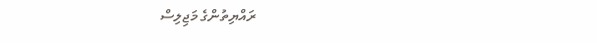ރައްޔިތުންގެ މަޖިލިސް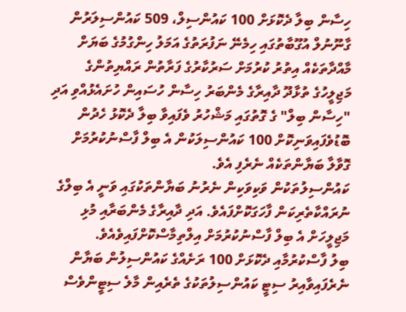ހިސާން ބިލާ ދެކޮޅަށް 100 ކައުންސިލް، 509 ކައުންސިލަރުން
ގާނޫނުލް އުގޫބާތުގައި ހިމެނޭ ނަފުރަތުގެ އަމަލު ހިންގުމުގެ ބަޔަށް މާއްދާތަކެއް އިތުރު ކުރުމަށް ސަރުކާރުގެ ފަރާތުން ރައްޔިތުންގެ މަޖިލީހުގެ ތުޅާދޫ ދާއިރާގެ މެންބަރު ހިސާން ހުސައިން ހުށައެޅުއްވި އަދި "ހިސާން ބިލް" ގެ ގޮތުގައި މަޝްހުރު ވެފައިވާ ބިލާ ދެކޮޅު ހެދުން ބޮޑުވެފައިވަނިކޮށް 100 ކައުންސިލަކުން އެ ބިލް ފާސްނުކުރުމަށް ގޮވާލާ ބަޔާންތަކެއް ނެރެފި އެވެ.
ކައުންސިލުތަކުން ވަކިވަކިން ނެރުނު ބަޔާންތަކުގައި ވަނީ އެ ބިލްގެ ނުރައްކާތެރިކަން ފާހަގަކޮށްފައެވެ. އަދި ދާއިރާގެ މެންބަރާއި މުޅި މަޖިލީހަށް އެ ބިލް ފާސްނުކުރުމަށް އިލްތިމާސްކޮށްފައިވެއެވެ.
ބިލު ފާސްކުރުމާއި ދެކޮޅަށް 100 ރަށެއްގެ ކައުންސިލުން ބަޔާން ނެރެފައިވާއިރު ސިޓީ ކައުންސިލުތަކުގެ ތެރެއިން މާލެ ސިޓީންވެސް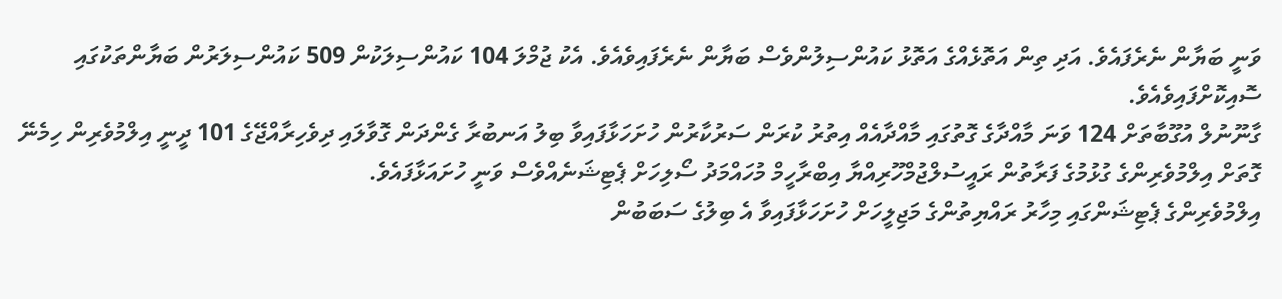ވަނީ ބަޔާން ނެރެފައެވެ. އަދި ތިން އަތޮޅެއްގެ އަތޮޅު ކައުންސިލުންވެސް ބަޔާން ނެރެފައިވެއެވެ. އެކު ޖުމްލަ 104 ކައުންސިލަކުން 509 ކައުންސިލަރުން ބަޔާންތަކުގައި ސޮއިކޮށްފައިވެއެވެ.
ގާނޫނުލް އުގޫބާތަށް 124 ވަނަ މާއްދާގެ ގޮތުގައި މާއްދާއެއް އިތުރު ކުރަން ސަރުކާރުން ހުށަހަޅާފައިވާ ބިލު އަނބުރާ ގެންދަން ގޮވާލައި ދިވެހިރާއްޖޭގެ 101 ދީނީ އިލްމުވެރިން ހިމެނޭ ގޮތަށް އިލްމުވެރިންގެ ގުޅުމުގެ ފަރާތުން ރައީސުލްޖުމްހޫރިއްޔާ އިބްރާހީމް މުހައްމަދު ސޯލިހަށް ޕެޓިޝަނެއްވެސް ވަނީ ހުށައަޅާފައެވެ.
އިލްމުވެރިންގެ ޕެޓިޝަންގައި މިހާރު ރައްޔިތުންގެ މަޖިލީހަށް ހުށަހަޅާފައިވާ އެ ބިލުގެ ސަބަބުން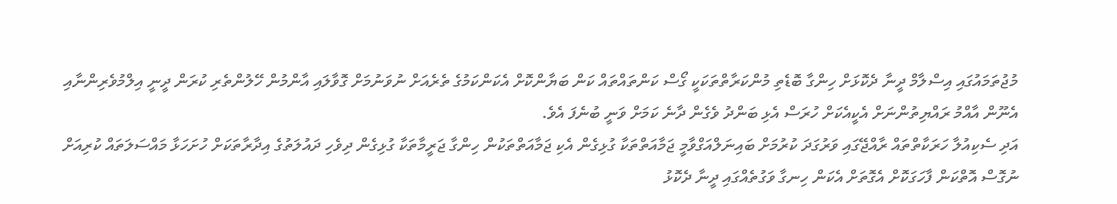މުޖުތަމައުގައި އިސްލާމް ދީނާ ދެކޮޅަށް ހިންގާ ބޮޑެތި މުންކަރާތްތަކަކީ ގޯސް ކަންތައްތައް ކަން ބަޔާންކޮށް އެކަންކަމުގެ ތެރެއަށް ނުވަނުމަށް ގޮވާލައި އާންމުން ހޭލުންތެރި ކުރަން ދީނީ އިލްމުވެރިންނާއި އެނޫން އާއްމު ރައްޔިތުންނަށް އެކީއެކަށް ހުރަސް އެޅި ބަންދު ވެގެން ދާނެ ކަމަށް ވަނީ ބުނެފަ އެވެ.
އަދި ސެކިއުލާ ހަރަކާތްތައް ރާއްޖޭގައި ވަރުގަދަ ކުރުމަށް ބައިނަލްއަގްވާމީ ޖަމާއަތްތަކާ ގުޅިގެން އެކި ޖަމާއަތްތަކުން ހިންގާ ޖަރީމާތަކާ ގުޅިގެން ދިވެހި ދައުލަތުގެ އިދާރާތަކަށް ހުށަހަޅާ މައްސަލަތައް ކުރިއަށް ނުގޮސް އޮތްކަން ފާހަގަކޮށް އެގޮތަށް އެކަން ހިނގާ ވަގުތެއްގައި ދީނާ ދެކޮޅު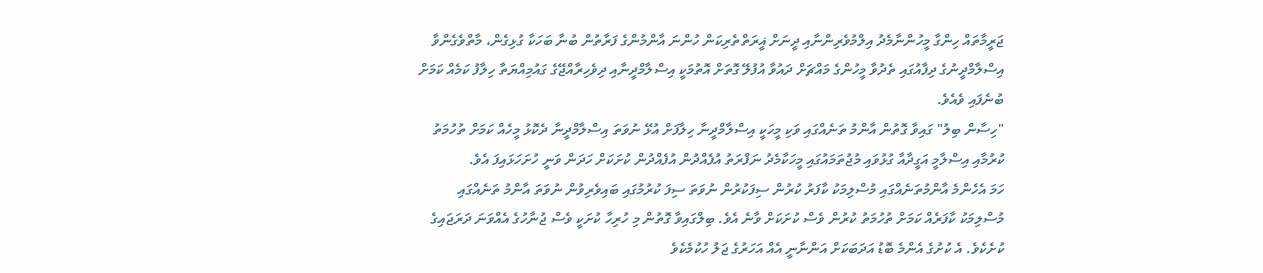ޖަރީމާތައް ހިންގާ މީހުންނާމެދު އިލްމުވެރިންނާއި ދީނަށް ޣީރަތްތެރިކަން ހުންނަ އާންމުންގެ ފަރާތުން ބުނާ ބަހަކާ ގުޅިގެން، މާތްވެގެންވާ އިސްލާމްދީނުގެ ދިފާއުގައި ތެދުވާ މީހުންގެ މައްޗަށް ދައުވާ އުފުލޭ ގޮތަށް އޮތުމަކީ އިސްލާމްދީނާއި ދިވެހިރާއްޖޭގެ ގައުމިއްޔަތާ ހިލާފު ކަމެއް ކަމަށް ބުނެފައި ވެއެވެ.
"ހިސާން ބިލު" ގައިވާ ގޮތުން އާންމު ތަނެއްގައި ވަކި މީހަކީ އިސްލާމްދީނާ ހިލާފަށް އުޅޭ ނުވަތަ އިސްލާމްދީނާ ދެކޮޅު މީހެއް ކަމަށް ތުހުމަތު ކުރުމާއި އިސްލާމީ އަގީދާއާ ގުޅުވައި މުޖުތަމައުގައި މީހަކާމެދު ނަފްރަތު އުފެއްދުން އުފެއްދުން ކުށަކަށް ހަދަން ވަނީ ހުށަހަޅައިފަ އެވެ.
ހަމަ އެހެންމެ އާންމުތަނެއްގައި މުސްލިމަކު ކާފަރު ކުރުން ސިފަކުރުން ނުވަތަ ސިފަ ކުރުމުގައި ބައިވެރިވުން ނުވަތަ އާންމު ތަނެއްގައި މުސްލިމަކު ކާފަރެއް ކަމަށް ތުހުމަތު ކުރުން ވެސް ކުށަކަށް ވާނެ އެވެ. ބިލްގައިވާ ގޮތުން މި ހުރިހާ ކުށަކީ ވެސް ޖުނާހުގެ އެއްވަނަ ދަރަޖައިގެ ކުށެކެވެ. އެ ކުށުގެ އެންމެ ބޮޑު އަދަބަކަށް އަންނާނީ އެއް އަހަރުގެ ޖަލު ހުކުމެކެވެ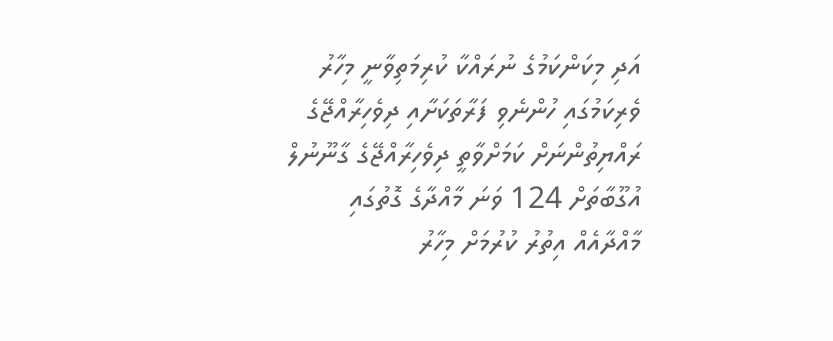އަދި މިކަންކަމުގެ ނުރައްކާ ކުރިމަތިވާނީ މިހާރު ވެރިކަމުގައި ހުންނެވި ފަރާތަކަށާއި ދިވެހިރާއްޖޭގެ ރައްޔިތުންނަށް ކަމަށްވާތީ ދިވެހިރާއްޖޭގެ ގާނޫނުލް އުގޫބާތަށް 124 ވަނަ މާއްދާގެ ގޮތުގައި މާއްދާއެއް އިތުރު ކުރުމަށް މިހާރު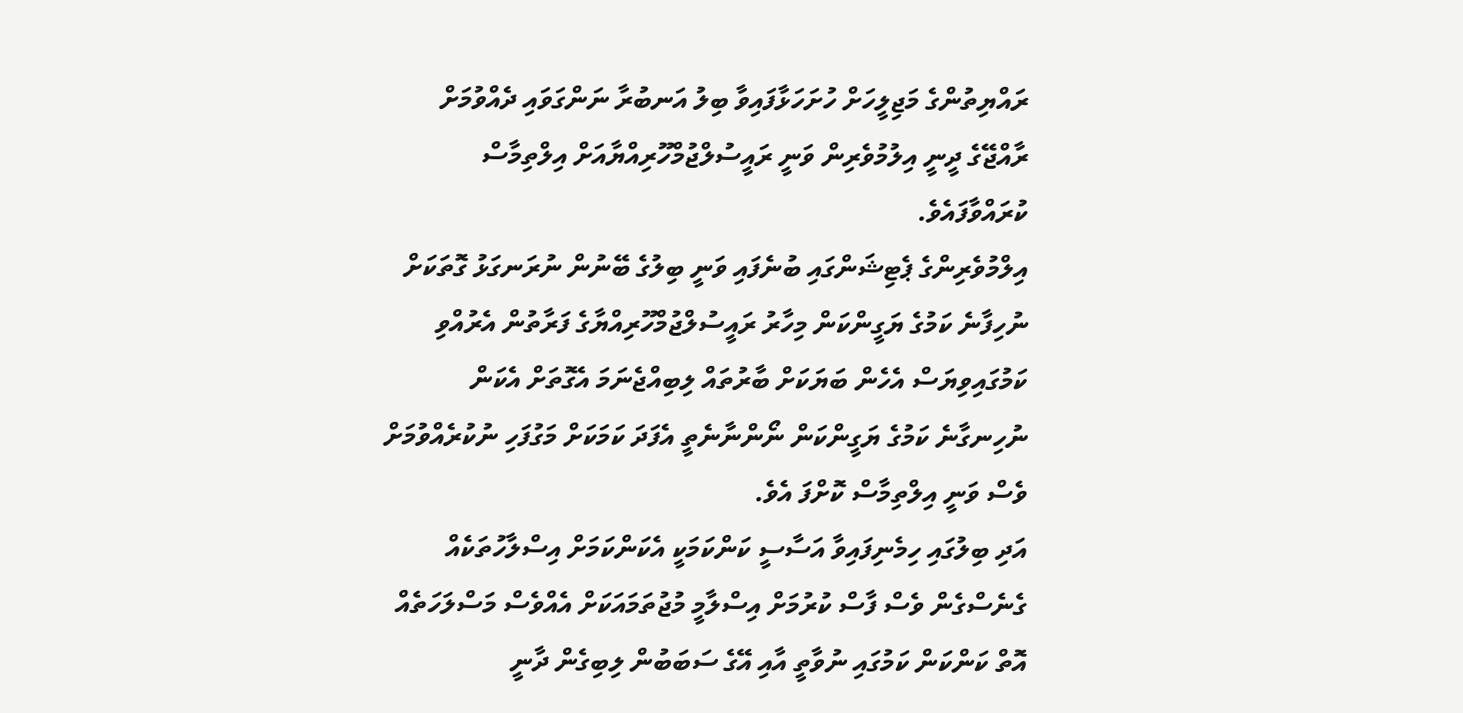ރައްޔިތުންގެ މަޖިލީހަށް ހުށަހަޅާފައިވާ ބިލު އަނބުރާ ނަންގަވައި ދެއްވުމަށް ރާއްޖޭގެ ދީނީ އިލުމުވެރިން ވަނީ ރައީސުލްޖުމްހޫރިއްޔާއަށް އިލްތިމާސް ކުރައްވާފައެވެ.
އިލްމުވެރިންގެ ޕެޓިޝަންގައި ބުނެފައި ވަނީ ބިލުގެ ބޭނުން ނުރަނގަޅު ގޮތަކަށް ނުހިފާނެ ކަމުގެ ޔަގީންކަން މިހާރު ރައީސުލްޖުމްހޫރިއްޔާގެ ފަރާތުން އެރުއްވި ކަމުގައިވިޔަސް އެހެން ބަޔަކަށް ބާރުތައް ލިބިއްޖެނަމަ އެގޮތަށް އެކަން ނުހިނގާނެ ކަމުގެ ޔަގީންކަން ނޯންނާނެތީ އެފަދަ ކަމަކަށް މަގުފަހި ނުކުރެއްވުމަށް ވެސް ވަނީ އިލްތިމާސް ކޮށްފަ އެވެ.
އަދި ބިލުގައި ހިމެނިފައިވާ އަސާސީ ކަންކަމަކީ އެކަންކަމަށް އިސްލާހުތަކެއް ގެނެސްގެން ވެސް ފާސް ކުރުމަށް އިސްލާމީ މުޖުތަމައަކަށް އެއްވެސް މަސްލަހަތެއް އޮތް ކަންކަން ކަމުގައި ނުވާތީ އާއި އޭގެ ސަބަބުން ލިބިގެން ދާނީ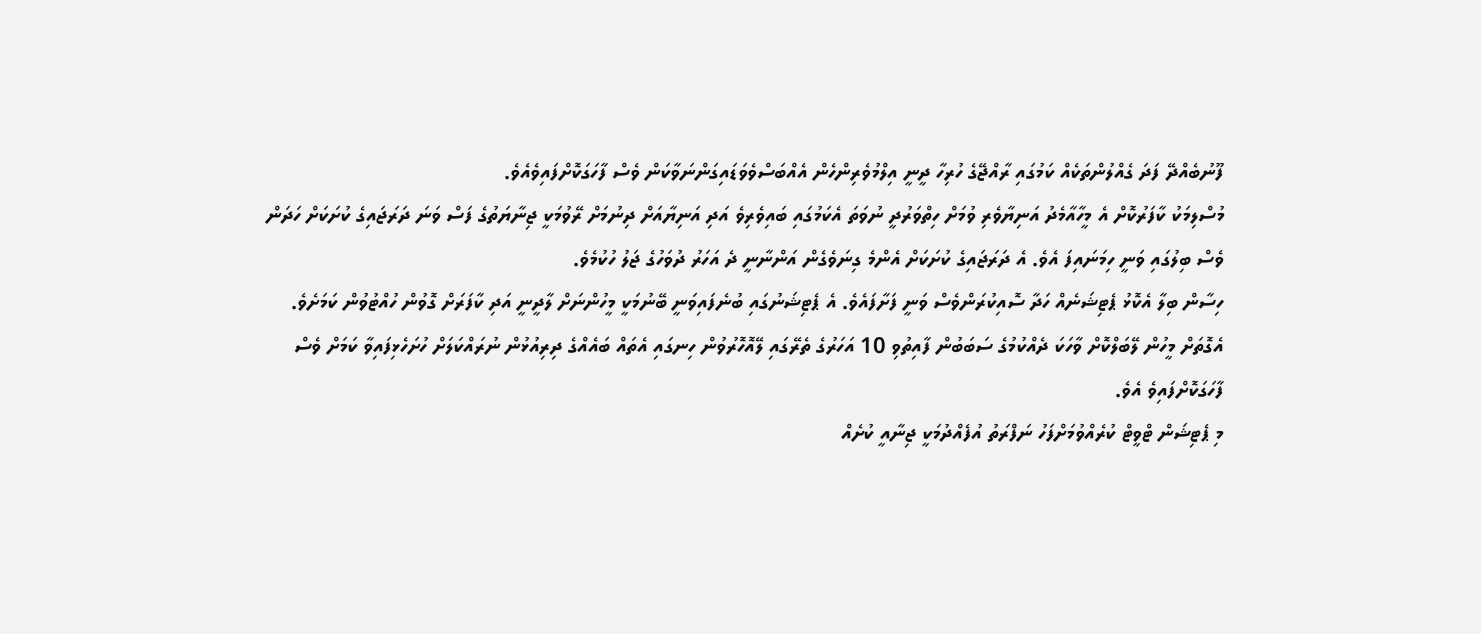ފޫނުބެއްދޭ ފަދަ ގެއްލުންތަކެއް ކަމުގައި ރާއްޖޭގެ ހުރިހާ ދީނީ އިލްމުވެރިންހެން އެއްބަސްވެވަޑައިގަންނަވާކަން ވެސް ފާހަގަކޮށްފައިވެއެވެ.
މުސްލިމަކު ކާފަރުކޮށް އެ މީހާއާމެދު އަނިޔާވެރި ވުމަށް ހިތްވަރުދީ ނުވަތަ އެކަމުގައި ބައިވެރިވެ އަދި އަނިޔާއަށް ދިނުމަށް ރޭވުމަކީ ޖިނާޔަތުގެ ފަސް ވަނަ ދަރަޖައިގެ ކުށަކަށް ހަދަން ވެސް ބިލުގައި ވަނީ ހިމަނައިފަ އެވެ. އެ ދަރަޖައިގެ ކުށަކަށް އެންމެ ގިނަވެގެން އަންނާނީ ދެ އަހަރު ދުވަހުގެ ޖަލު ހުކުމެވެ.
ހިސާން ބިލާ އެކޮޅު ޕެޓިޝަނެއް ހަދާ ސޮއިކުރަންވެސް ވަނީ ފަށާފައެވެ. އެ ޕެޓިޝަނުގައި ބުނެފައިވަނީ ބޭނުމަކީ މީހުންނަށް ލާދީނީ އަދި ކާފަރަށް ގޮވުން ހުއްޓުވުން ކަމަށެވެ. އެގޮތަށް މީހުން ލޭބަލްކޮށް ވާހަކަ ދެއްކުމުގެ ސަބަބުން ފާއިތުވި 10 އަހަރުގެ ތެރޭގައި ލޭއޮހޮރުވުން ހިނގައި އެތައް ބައެއްގެ ދިރިއުޅުން ނުރައްކަލަށް ހުށަހެޅިފައިވާ ކަމަށް ވެސް ފާހަގަކޮށްފައިވެ އެވެ.
މި ޕެޓިޝަން ޓްވީޓް ކުރެއްވުމަށްފަހު ނަފްރަތު އުފެއްދުމަކީ ޖިނާއީ ކުށެއް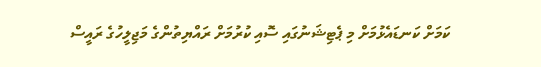ކަމަށް ކަނޑައެޅުމަށް މި ޕެޓިޝަނުގައި ސޮއި ކުރުމަށް ރައްޔިތުންގެ މަޖިލީހުގެ ރައީސް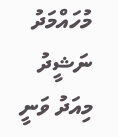މުހައްމަދު ނަޝީދު މިއަދު ވަނީ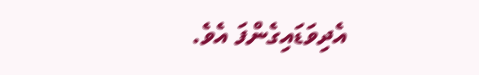އެދިވަޑައިގެންފަ އެވެ.